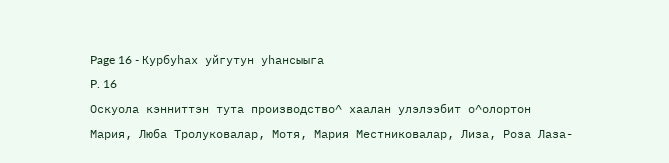Page 16 - Курбуһах уйгутун уһансыыга
P. 16
Оскуола кэнниттэн тута производство^ хаалан улэлээбит о^олортон
Мария, Люба Тролуковалар, Мотя, Мария Местниковалар, Лиза, Роза Лаза-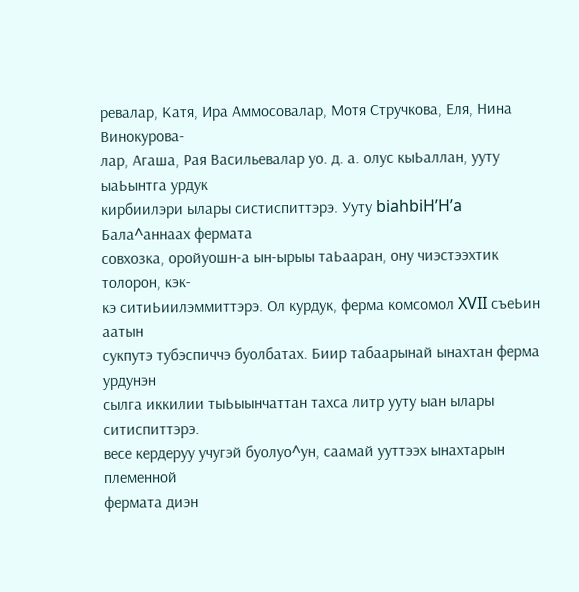ревалар, Катя, Ира Аммосовалар, Мотя Стручкова, Еля, Нина Винокурова-
лар, Агаша, Рая Васильевалар уо. д. а. олус кыЬаллан, ууту ыаЬынтга урдук
кирбиилэри ылары систиспиттэрэ. Ууту biahbiH’H’a Бала^аннаах фермата
совхозка, оройуошн-а ын-ырыы таЬааран, ону чиэстээхтик толорон, кэк-
кэ ситиЬиилэммиттэрэ. Ол курдук, ферма комсомол XVII съеЬин аатын
сукпутэ тубэспиччэ буолбатах. Биир табаарынай ынахтан ферма урдунэн
сылга иккилии тыЬыынчаттан тахса литр ууту ыан ылары ситиспиттэрэ.
весе кердеруу учугэй буолуо^ун, саамай ууттээх ынахтарын племенной
фермата диэн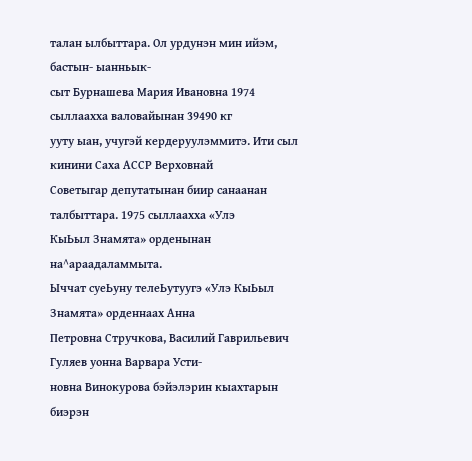талан ылбыттара. Ол урдунэн мин ийэм, бастын- ыанньык-
сыт Бурнашева Мария Ивановна 1974 сыллаахха валовайынан 39490 кг
ууту ыан, учугэй кердеруулэммитэ. Ити сыл кинини Саха АССР Верховнай
Советыгар депутатынан биир санаанан талбыттара. 1975 сыллаахха «Улэ
КыЬыл Знамята» орденынан на^араадаламмыта.
Ыччат суеЬуну телеЬутуугэ «Улэ КыЬыл Знамята» орденнаах Анна
Петровна Стручкова, Василий Гаврильевич Гуляев уонна Варвара Усти-
новна Винокурова бэйэлэрин кыахтарын биэрэн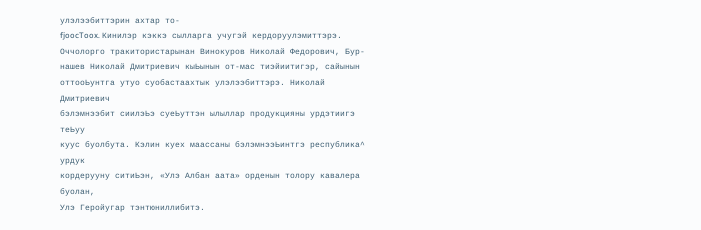улэлээбиттэрин ахтар то-
fjoocToox. Кинилэр кэккэ сылларга учугэй кердоруулэмиттэрэ.
Оччолорго тракитористарынан Винокуров Николай Федорович, Бур-
нашев Николай Дмитриевич кыЬынын от-мас тиэйиитигэр, сайынын
оттооЬунтга утуо суобастаахтык улэлээбиттэрэ. Николай Дмитриевич
бэлэмнээбит сиилэЬэ суеЬуттэн ылыллар продукцияны урдэтиигэ теЬуу
куус буолбута. Кэлин куех маассаны бэлэмнээЬинтгэ республика^ урдук
кордерууну ситиЬэн, «Улэ Албан аата» орденын толору кавалера буолан,
Улэ Геройугар тэнтюниллибитэ.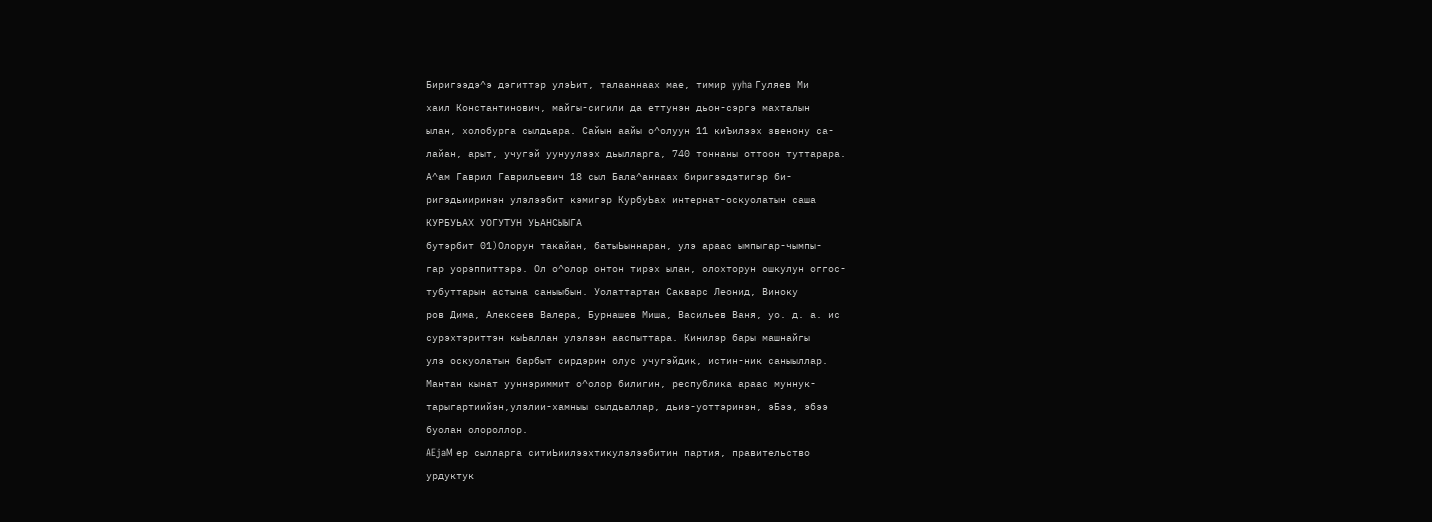Биригээдэ^э дэгиттэр улэЬит, талааннаах мае, тимир yyha Гуляев Ми
хаил Константинович, майгы-сигили да еттунэн дьон-сэргэ махталын
ылан, холобурга сылдьара. Сайын аайы о^олуун 11 киЪилээх звенону са-
лайан, арыт, учугэй уунуулээх дьылларга, 740 тоннаны оттоон туттарара.
А^ам Гаврил Гаврильевич 18 сыл Бала^аннаах биригээдэтигэр би-
ригэдьииринэн улэлээбит кэмигэр КурбуЬах интернат-оскуолатын саша
КУРБУЬАХ УОГУТУН УЬАНСЫЫГА
бутэрбит 01)Олорун такайан, батыЬыннаран, улэ араас ымпыгар-чымпы-
гар уорэппиттэрэ. Ол о^олор онтон тирэх ылан, олохторун ошкулун оггос-
тубуттарын астына саныыбын. Уолаттартан Сакварс Леонид, Виноку
ров Дима, Алексеев Валера, Бурнашев Миша, Васильев Ваня, уо. д. а. ис
сурэхтэриттэн кыЬаллан улэлээн ааспыттара. Кинилэр бары машнайгы
улэ оскуолатын барбыт сирдэрин олус учугэйдик, истин-ник саныыллар.
Мантан кынат ууннэриммит о^олор билигин, республика араас муннук-
тарыгартиийэн,улэлии-хамныы сылдьаллар, дьиэ-уоттэринэн, эБээ, эбээ
буолан олороллор.
AEjaM ер сылларга ситиЬиилээхтикулэлээбитин партия, правительство
урдуктук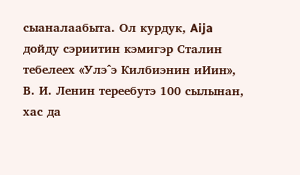сыаналаабыта. Ол курдук, Aija дойду сэриитин кэмигэр Сталин
тебелеех «Улэ^э Килбиэнин иИин», В. И. Ленин тереебутэ 100 сылынан,
хас да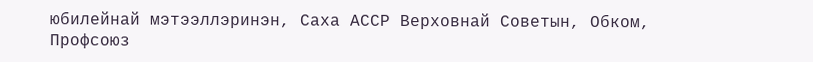юбилейнай мэтээллэринэн, Саха АССР Верховнай Советын, Обком,
Профсоюз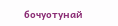бочуотунай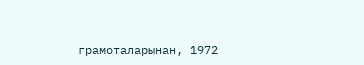грамоталарынан, 1972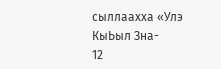сыллаахха «Улэ КыЬыл Зна-
12